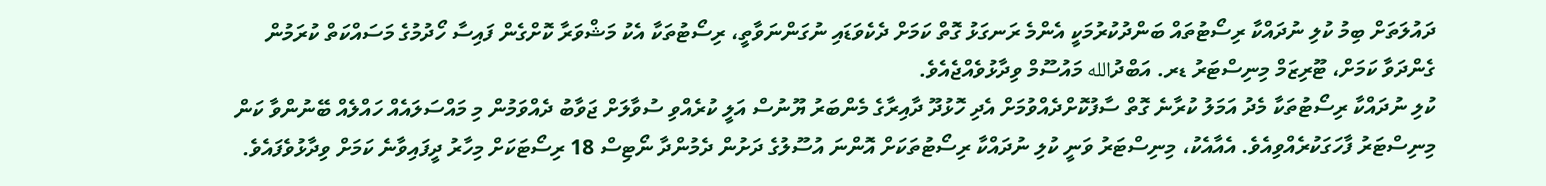ދައުލަތަށް ބިމު ކުލި ނުދައްކާ ރިސޯޓުތައް ބަންދުކުރުމަކީ އެންމެ ރަނގަޅު ގޮތް ކަމަށް ދެކެވަޑައި ނުގަންނަވާތީ، ރިސޯޓުތަކާ އެކު މަޝްވަރާ ކޮށްގެން ފައިސާ ހޯދުމުގެ މަސައްކަތް ކުރަމުން ގެންދަވާ ކަމަށް، ޓޫރިޒަމް މިނިސްޓަރު ޑރ. އަބްދުالله މައުސޫމް ވިދާޅުވެއްޖެއެވެ.
ކުލި ނުދައްކާ ރިސޯޓުތަކާ މެދު އަމަލު ކުރާނެ ގޮތް ސާފުކޮށްދެއްވުމަށް އެދި ހޮޅުދޫ ދާއިރާގެ މެންބަރު ޔޫނުސް އަލީ ކުރެއްވި ސުވާލަށް ޖަވާބު ދެއްވަމުން މި މައްސަލައެއް ހައްލެއް ބޭނުންވާ ކަން މިނިސްޓަރު ފާހަގަކުރެއްވިއެވެ. އެއާއެކު، މިނިސްޓަރު ވަނީ ކުލި ނުދައްކާ ރިސޯޓުތަކަށް އޮންނަ އުސޫލުގެ ދަށުން ދެމުންދާ ނޯޓިސް 18 ރިސޯޓަކަށް މިހާރު ދީފައިވާނެ ކަމަށް ވިދާޅުވެފައެވެ.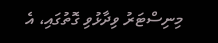މިނިސްޓަރު ވިދާޅުވި ގޮތުގައި، އެ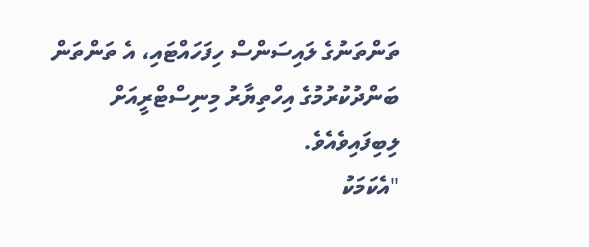ތަންތަނުގެ ލައިސަންސް ހިފަހައްޓައި، އެ ތަންތަން ބަންދުކުރުމުގެ އިހްތިޔާރު މިނިސްޓްރީއަށް ލިބިފައިވެއެވެ.
"އެކަމަކު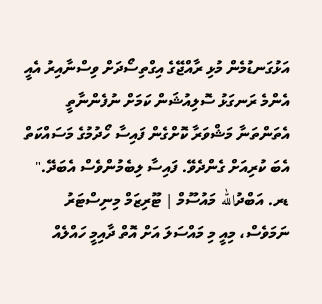އަޅުގަނޑުމެން މުޅި ރާއްޖޭގެ އިގްތިސޯދަށް ވިސްނާއިރު އެއީ އެންމެ ރަނގަޅު ސޮލިއުޝަން ކަމަށް ނުފެންނާތީ އެތަންތަނާ މަޝްވަރާ ކޮށްގެން ފައިސާ ހޯދުމުގެ މަސައްކަތް އެބަ ކުރިއަށް ގެންދެވޭ. ފައިސާ ލިބެމުންވެސް އެބަދޭ."
ޑރ. އަބްދުالله މައުސޫމް | ޓޫރިޒަމް މިނިސްޓަރު
ނަމަވެސް، މިއީ މި މައްސަލަ އަށް އޮތް ދާއިމީ ހައްލެއް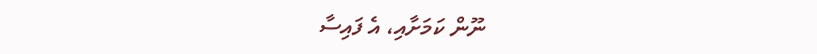ނޫން ކަމަށާއި، އެ ފައިސާ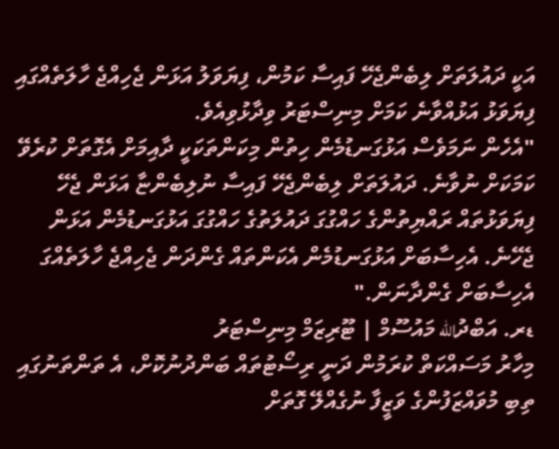އަކީ ދައުލަތަށް ލިބެންޖެހޭ ފައިސާ ކަމުން، ފިޔަވަލު އަޅަން ޖެހިއްޖެ ހާލަތެއްގައި ފިޔަވަޅު އަޅުއްވާނެ ކަމަށް މިނިސްޓަރު ވިދާޅުވިއެވެ.
"އެހެން ނަމަވެސް އަޅުގަނޑުމެން ހިތުން މިކަންތަކަކީ ދާއިމަށް އެގޮތަށް ކުރެވޭ ކަމަކަށް ނުވާނެ. ދައުލަތަށް ލިބެންޖެހޭ ފައިސާ ނުލިބެންޏާ އަޅަން ޖެހޭ ފިޔަވަޅުތައް ރައްޔިތުންގެ ހައްގުގަ ދައުލަތުގެ ހައްގުގަ އަޅުގަނޑުމެން އަޅަން ޖެހޭނެ. އެހިސާބަށް އަޅުގަނޑުމެން އެކަންތައް ގެންދަން ޖެހިއްޖެ ހާލަތެއްގަ އެހިސާބަށް ގެންދާނަން."
ޑރ. އަބްދުالله މައުސޫމް | ޓޫރިޒަމް މިނިސްޓަރު
މިހާރު މަސައްކަތް ކުރަމުން ދަނީ ރިސޯޓުތައް ބަންދުނުކޮށް، އެ ތަންތަނުގައި ތިބި މުވައްޒަފުންގެ ވަޒީފާ ނުގެއްލޭ ގޮތަށް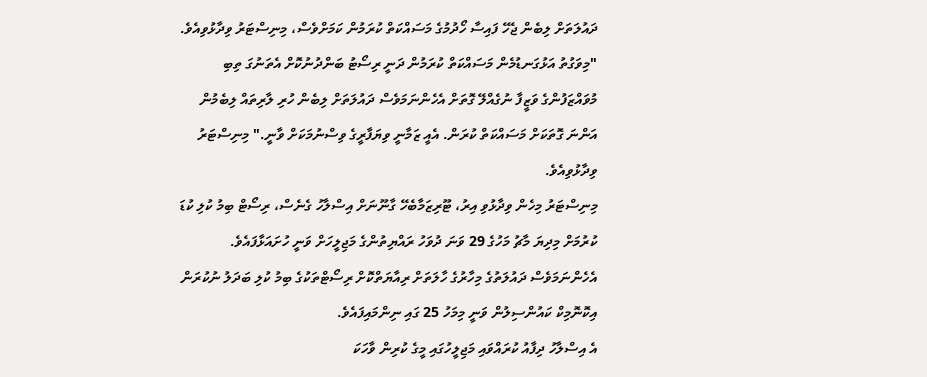ދައުލަތަށް ލިބެން ޖެހޭ ފައިސާ ހޯދުމުގެ މަސައްކަތް ކުރަމުން ކަމަށްވެސް، މިނިސްޓަރު ވިދާޅުވިއެވެ.
"މިވަގުތު އަޅުގަނޑުމެން މަސައްކަތް ކުރަމުން ދަނީ ރިސޯޓު ބަންދުނުކޮށް އެތަނުގަ ތިބި މުވައްޒަފުންގެ ވަޒީފާ ނުގެއްލޭ ގޮތަށް އެހެންނަމަވެސް ދައުލަތަށް ލިބެން ހުރި ލާރިތައް ލިބެމުން އަންނަ ގޮތަކަށް މަސައްކަތް ކުރަން. އެއީ ޒަމާނީ ވިޔަފާރީގެ ވިސްނުމަކަށް ވާނީ." މިނިސްޓަރު ވިދާޅުވިއެވެ.
މިނިސްޓަރު މިހެން ވިދާޅުވި އިރު، ޓޫރިޒަމާބެހޭ ގާނޫނަށް އިސްލާހު ގެނެސް، ރިސޯޓް ބިމު ކުލި ކުޑަ ކުރުމަށް މިދިޔަ މާޗު މަހުގެ 29 ވަނަ ދުވަހު ރައްޔިތުންގެ މަޖިލީހަށް ވަނީ ހުށައަޅާފައެވެ. އެހެންނަމަވެސް ދައުލަތުގެ މިހާރުގެ ހާލަތަށް ރިއާޔަތްކޮށް ރިސޯޓްތަކުގެ ބިމު ކުލި ބަދަލު ނުކުރަން އިކޮނޮމިކް ކައުންސިލުން ވަނީ މިމަހު 25 ގައި ނިންމައިފައެވެ.
އެ އިސްލާހު ދިފާއު ކުރައްވައި މަޖިލީހުގައި މީގެ ކުރިން ވާހަކަ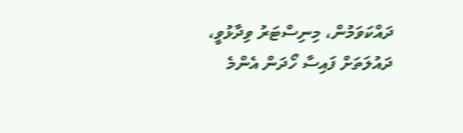ދައްކަވަމުން، މިނިސްޓަރު ވިދާޅުވީ، ދައުލަތަށް ފައިސާ ހޯދަން އެންމެ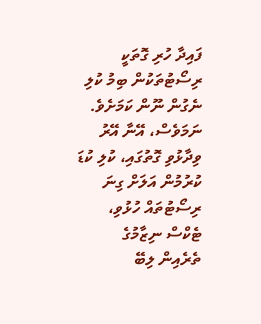ފައިދާ ހުރި ގޮތަކީ ރިސޯޓުތަކުން ބިމު ކުލި ނެގުން ނޫން ކަމަށެވެ. ނަމަވެސް، އޭނާ އޭރު ވިދާޅުވި ގޮތުގައި، ކުލި ކުޑަ ކުރުމުން އަލަށް ގިނަ ރިސޯޓުތައް ހުޅުވި، ޓެކްސް ނިޒާމުގެ ތެރެއިން ލިބޭ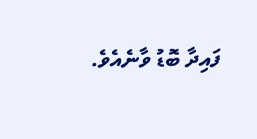ފައިދާ ބޮޑު ވާނެއެވެ.